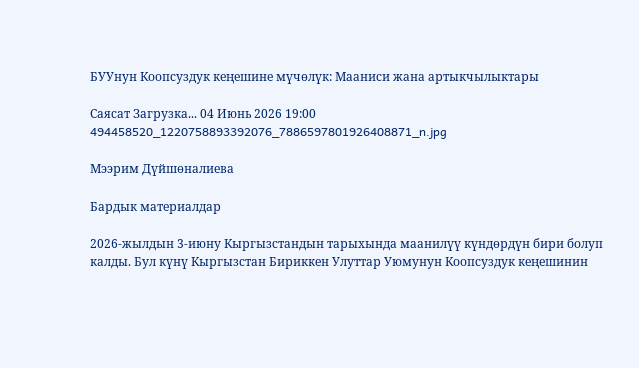БУУнун Коопсуздук кеңешине мүчөлүк: Мааниси жана артыкчылыктары

Саясат Загрузка... 04 Июнь 2026 19:00
494458520_1220758893392076_7886597801926408871_n.jpg

Мээрим Дүйшөналиева

Бардык материалдар

2026-жылдын 3-июну Кыргызстандын тарыхында маанилүү күндөрдүн бири болуп калды. Бул күнү Кыргызстан Бириккен Улуттар Уюмунун Коопсуздук кеңешинин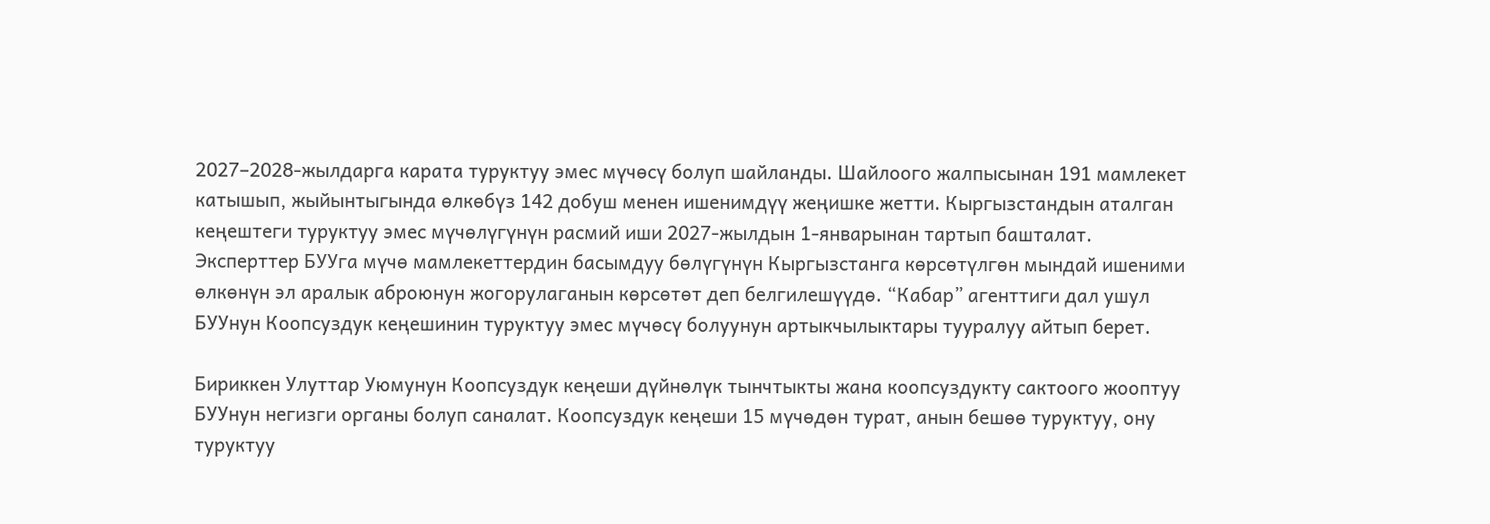2027–2028-жылдарга карата туруктуу эмес мүчөсү болуп шайланды. Шайлоого жалпысынан 191 мамлекет катышып, жыйынтыгында өлкөбүз 142 добуш менен ишенимдүү жеңишке жетти. Кыргызстандын аталган кеңештеги туруктуу эмес мүчөлүгүнүн расмий иши 2027-жылдын 1-январынан тартып башталат. Эксперттер БУУга мүчө мамлекеттердин басымдуу бөлүгүнүн Кыргызстанга көрсөтүлгөн мындай ишеними өлкөнүн эл аралык аброюнун жогорулаганын көрсөтөт деп белгилешүүдө. “Кабар” агенттиги дал ушул БУУнун Коопсуздук кеңешинин туруктуу эмес мүчөсү болуунун артыкчылыктары тууралуу айтып берет.

Бириккен Улуттар Уюмунун Коопсуздук кеңеши дүйнөлүк тынчтыкты жана коопсуздукту сактоого жооптуу БУУнун негизги органы болуп саналат. Коопсуздук кеңеши 15 мүчөдөн турат, анын бешөө туруктуу, ону туруктуу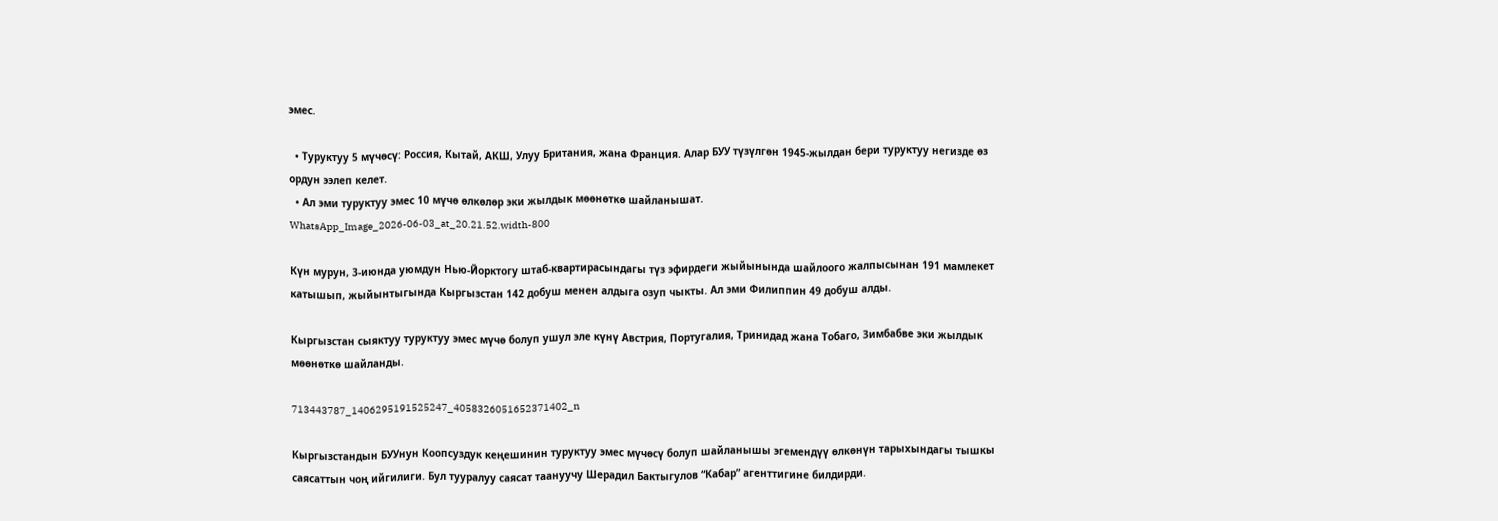эмес.

  • Туруктуу 5 мүчөсү: Россия, Кытай, АКШ, Улуу Британия, жана Франция. Алар БУУ түзүлгөн 1945-жылдан бери туруктуу негизде өз ордун ээлеп келет.
  • Ал эми туруктуу эмес 10 мүчө өлкөлөр эки жылдык мөөнөткө шайланышат.
WhatsApp_Image_2026-06-03_at_20.21.52.width-800

Күн мурун, 3-июнда уюмдун Нью-Йорктогу штаб-квартирасындагы түз эфирдеги жыйынында шайлоого жалпысынан 191 мамлекет катышып, жыйынтыгында Кыргызстан 142 добуш менен алдыга озуп чыкты. Ал эми Филиппин 49 добуш алды.

Кыргызстан сыяктуу туруктуу эмес мүчө болуп ушул эле күнү Австрия, Португалия, Тринидад жана Тобаго, Зимбабве эки жылдык мөөнөткө шайланды.

713443787_1406295191525247_4058326051652371402_n

Кыргызстандын БУУнун Коопсуздук кеңешинин туруктуу эмес мүчөсү болуп шайланышы эгемендүү өлкөнүн тарыхындагы тышкы саясаттын чоң ийгилиги. Бул тууралуу саясат таануучу Шерадил Бактыгулов “Кабар” агенттигине билдирди.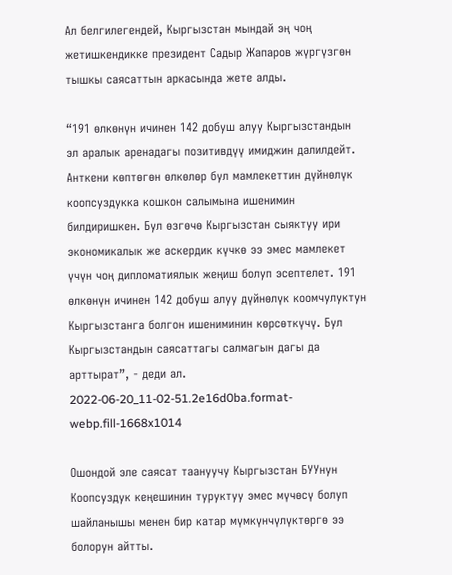Ал белгилегендей, Кыргызстан мындай эң чоң жетишкендикке президент Садыр Жапаров жүргүзгөн тышкы саясаттын аркасында жете алды.

“191 өлкөнүн ичинен 142 добуш алуу Кыргызстандын эл аралык аренадагы позитивдүү имиджин далилдейт. Анткени көптөгөн өлкөлөр бул мамлекеттин дүйнөлүк коопсуздукка кошкон салымына ишенимин билдиришкен. Бул өзгөчө Кыргызстан сыяктуу ири экономикалык же аскердик күчкө ээ эмес мамлекет үчүн чоң дипломатиялык жеңиш болуп эсептелет. 191 өлкөнүн ичинен 142 добуш алуу дүйнөлүк коомчулуктун Кыргызстанга болгон ишениминин көрсөткүчү. Бул Кыргызстандын саясаттагы салмагын дагы да арттырат”, - деди ал.
2022-06-20_11-02-51.2e16d0ba.format-webp.fill-1668x1014

Ошондой эле саясат таануучу Кыргызстан БУУнун Коопсуздук кеңешинин туруктуу эмес мүчөсү болуп шайланышы менен бир катар мүмкүнчүлүктөргө ээ болорун айтты.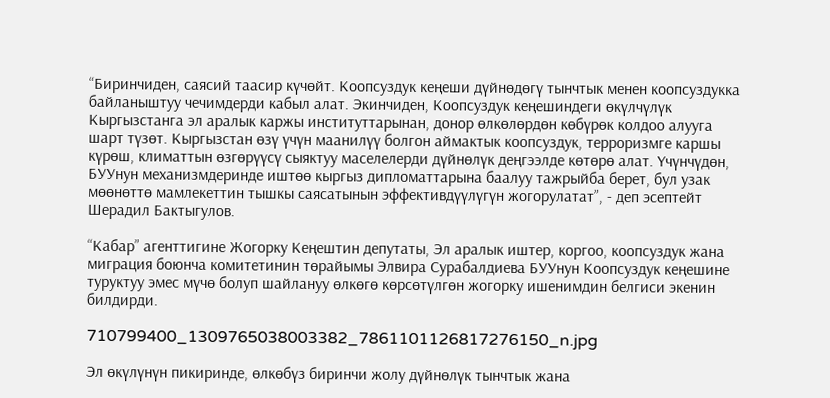“Биринчиден, саясий таасир күчөйт. Коопсуздук кеңеши дүйнөдөгү тынчтык менен коопсуздукка байланыштуу чечимдерди кабыл алат. Экинчиден, Коопсуздук кеңешиндеги өкүлчүлүк Кыргызстанга эл аралык каржы институттарынан, донор өлкөлөрдөн көбүрөк колдоо алууга шарт түзөт. Кыргызстан өзү үчүн маанилүү болгон аймактык коопсуздук, терроризмге каршы күрөш, климаттын өзгөрүүсү сыяктуу маселелерди дүйнөлүк деңгээлде көтөрө алат. Үчүнчүдөн, БУУнун механизмдеринде иштөө кыргыз дипломаттарына баалуу тажрыйба берет, бул узак мөөнөттө мамлекеттин тышкы саясатынын эффективдүүлүгүн жогорулатат”, - деп эсептейт Шерадил Бактыгулов.

“Кабар” агенттигине Жогорку Кеңештин депутаты, Эл аралык иштер, коргоо, коопсуздук жана миграция боюнча комитетинин төрайымы Элвира Сурабалдиева БУУнун Коопсуздук кеңешине туруктуу эмес мүчө болуп шайлануу өлкөгө көрсөтүлгөн жогорку ишенимдин белгиси экенин билдирди.

710799400_1309765038003382_7861101126817276150_n.jpg

Эл өкүлүнүн пикиринде, өлкөбүз биринчи жолу дүйнөлүк тынчтык жана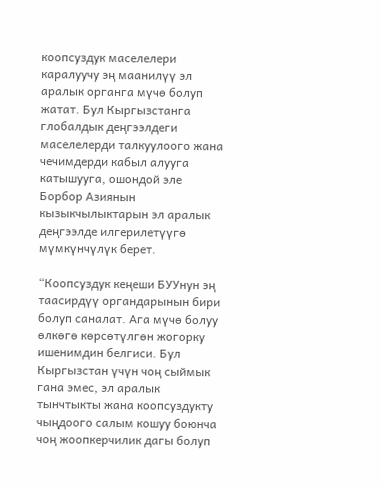коопсуздук маселелери каралуучу эң маанилүү эл аралык органга мүчө болуп жатат. Бул Кыргызстанга глобалдык деңгээлдеги маселелерди талкуулоого жана чечимдерди кабыл алууга катышууга, ошондой эле Борбор Азиянын кызыкчылыктарын эл аралык деңгээлде илгерилетүүгө мүмкүнчүлүк берет.

“Коопсуздук кеңеши БУУнун эң таасирдүү органдарынын бири болуп саналат. Ага мүчө болуу өлкөгө көрсөтүлгөн жогорку ишенимдин белгиси. Бул Кыргызстан үчүн чоң сыймык гана эмес, эл аралык тынчтыкты жана коопсуздукту чыңдоого салым кошуу боюнча чоң жоопкерчилик дагы болуп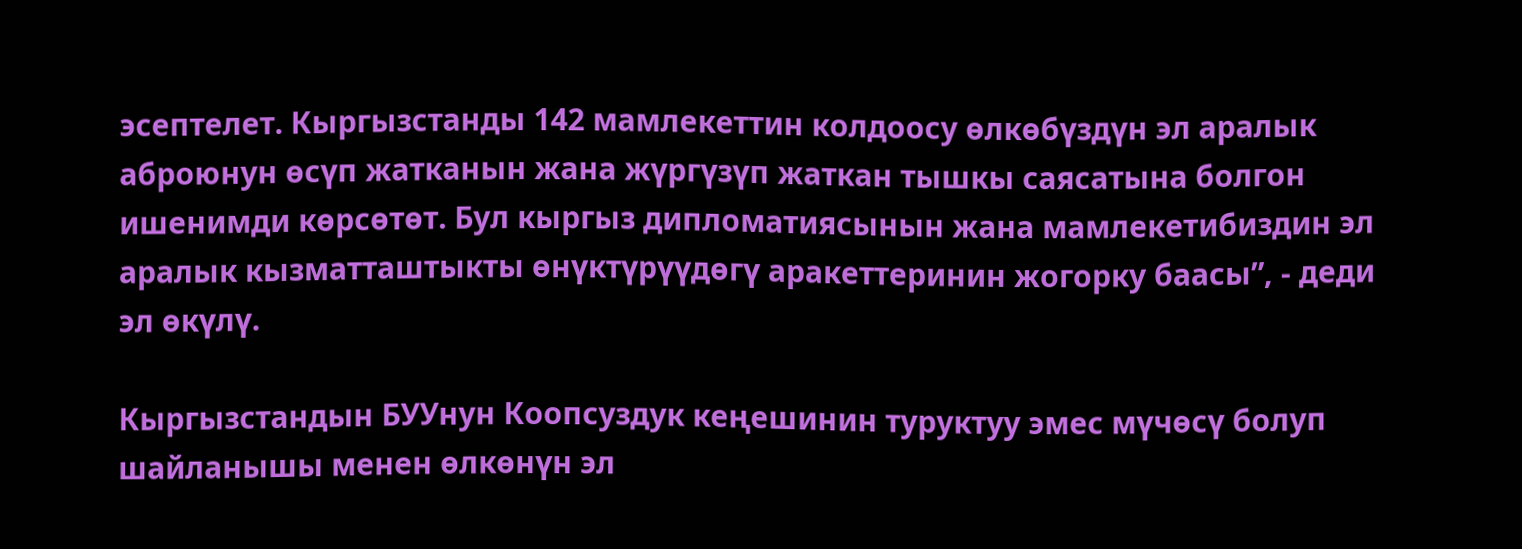эсептелет. Кыргызстанды 142 мамлекеттин колдоосу өлкөбүздүн эл аралык аброюнун өсүп жатканын жана жүргүзүп жаткан тышкы саясатына болгон ишенимди көрсөтөт. Бул кыргыз дипломатиясынын жана мамлекетибиздин эл аралык кызматташтыкты өнүктүрүүдөгү аракеттеринин жогорку баасы”, - деди эл өкүлү.

Кыргызстандын БУУнун Коопсуздук кеңешинин туруктуу эмес мүчөсү болуп шайланышы менен өлкөнүн эл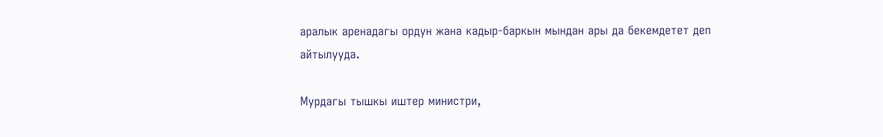аралык аренадагы ордун жана кадыр-баркын мындан ары да бекемдетет деп айтылууда.

Мурдагы тышкы иштер министри,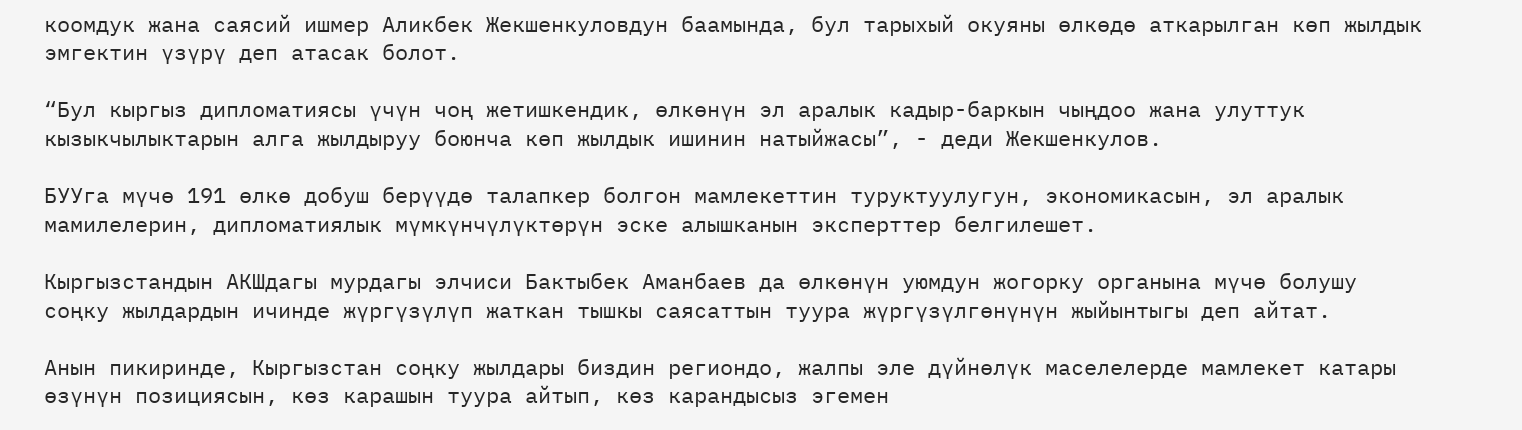коомдук жана саясий ишмер Аликбек Жекшенкуловдун баамында, бул тарыхый окуяны өлкөдө аткарылган көп жылдык эмгектин үзүрү деп атасак болот.

“Бул кыргыз дипломатиясы үчүн чоң жетишкендик, өлкөнүн эл аралык кадыр-баркын чыңдоо жана улуттук кызыкчылыктарын алга жылдыруу боюнча көп жылдык ишинин натыйжасы”, - деди Жекшенкулов.

БУУга мүчө 191 өлкө добуш берүүдө талапкер болгон мамлекеттин туруктуулугун, экономикасын, эл аралык мамилелерин, дипломатиялык мүмкүнчүлүктөрүн эске алышканын эксперттер белгилешет.

Кыргызстандын АКШдагы мурдагы элчиси Бактыбек Аманбаев да өлкөнүн уюмдун жогорку органына мүчө болушу соңку жылдардын ичинде жүргүзүлүп жаткан тышкы саясаттын туура жүргүзүлгөнүнүн жыйынтыгы деп айтат.

Анын пикиринде, Кыргызстан соңку жылдары биздин региондо, жалпы эле дүйнөлүк маселелерде мамлекет катары өзүнүн позициясын, көз карашын туура айтып, көз карандысыз эгемен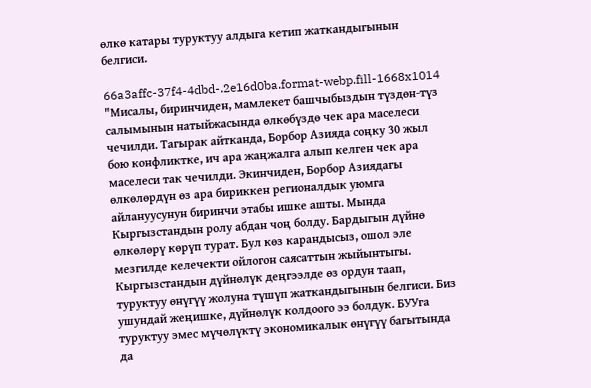өлкө катары туруктуу алдыга кетип жаткандыгынын белгиси.

66a3affc-37f4-4dbd-.2e16d0ba.format-webp.fill-1668x1014
"Мисалы, биринчиден, мамлекет башчыбыздын түздөн-түз салымынын натыйжасында өлкөбүздө чек ара маселеси чечилди. Тагырак айтканда, Борбор Азияда соңку 30 жыл бою конфликтке, ич ара жаңжалга алып келген чек ара маселеси так чечилди. Экинчиден, Борбор Азиядагы өлкөлөрдүн өз ара бириккен регионалдык уюмга айлануусунун биринчи этабы ишке ашты. Мында Кыргызстандын ролу абдан чоң болду. Бардыгын дүйнө өлкөлөрү көрүп турат. Бул көз карандысыз, ошол эле мезгилде келечекти ойлогон саясаттын жыйынтыгы. Кыргызстандын дүйнөлүк деңгээлде өз ордун таап, туруктуу өнүгүү жолуна түшүп жаткандыгынын белгиси. Биз ушундай жеңишке, дүйнөлүк колдоого ээ болдук. БУУга туруктуу эмес мүчөлүктү экономикалык өнүгүү багытында да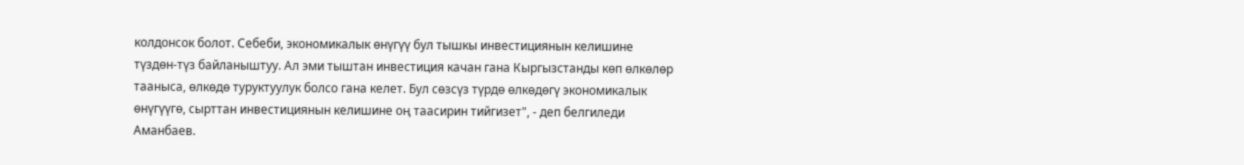колдонсок болот. Себеби, экономикалык өнүгүү бул тышкы инвестициянын келишине түздөн-түз байланыштуу. Ал эми тыштан инвестиция качан гана Кыргызстанды көп өлкөлөр тааныса, өлкөдө туруктуулук болсо гана келет. Бул сөзсүз түрдө өлкөдөгү экономикалык өнүгүүгө, сырттан инвестициянын келишине оң таасирин тийгизет", - деп белгиледи Аманбаев.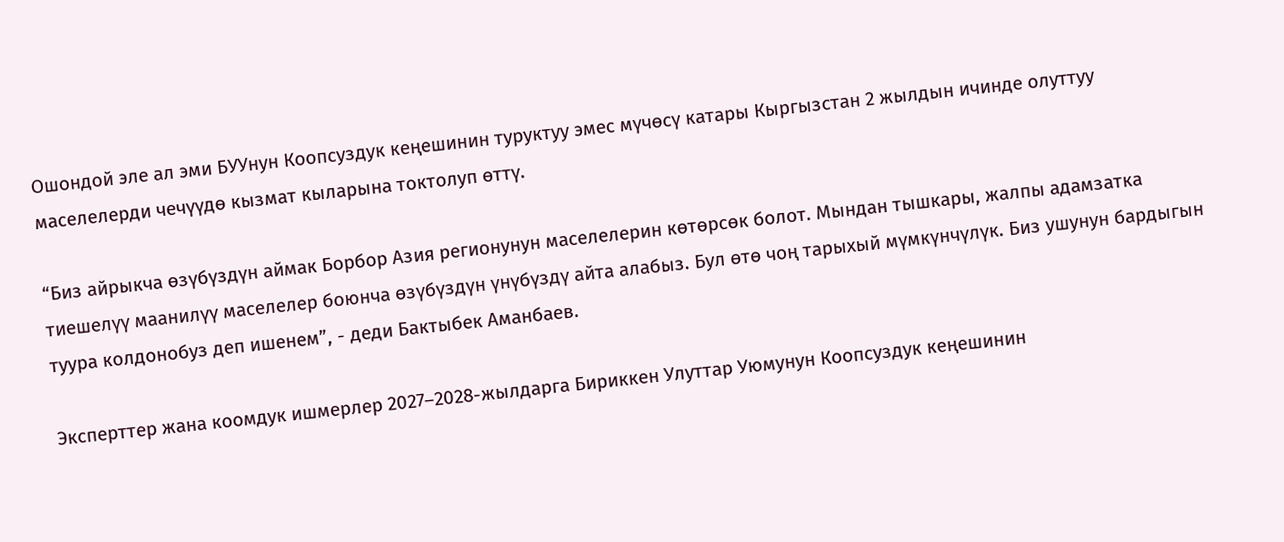Ошондой эле ал эми БУУнун Коопсуздук кеңешинин туруктуу эмес мүчөсү катары Кыргызстан 2 жылдын ичинде олуттуу маселелерди чечүүдө кызмат кыларына токтолуп өттү.

“Биз айрыкча өзүбүздүн аймак Борбор Азия регионунун маселелерин көтөрсөк болот. Мындан тышкары, жалпы адамзатка тиешелүү маанилүү маселелер боюнча өзүбүздүн үнүбүздү айта алабыз. Бул өтө чоң тарыхый мүмкүнчүлүк. Биз ушунун бардыгын туура колдонобуз деп ишенем”, - деди Бактыбек Аманбаев.

Эксперттер жана коомдук ишмерлер 2027–2028-жылдарга Бириккен Улуттар Уюмунун Коопсуздук кеңешинин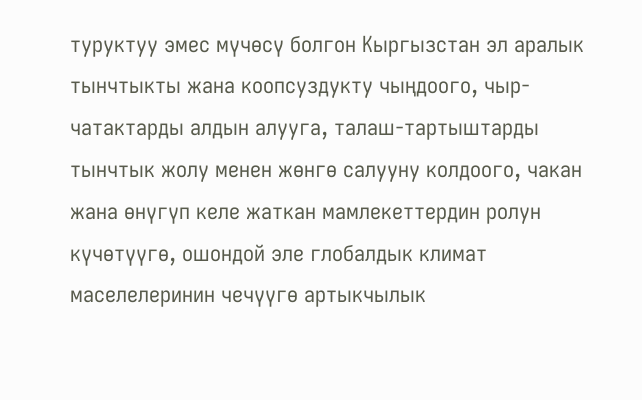туруктуу эмес мүчөсү болгон Кыргызстан эл аралык тынчтыкты жана коопсуздукту чыңдоого, чыр-чатактарды алдын алууга, талаш-тартыштарды тынчтык жолу менен жөнгө салууну колдоого, чакан жана өнүгүп келе жаткан мамлекеттердин ролун күчөтүүгө, ошондой эле глобалдык климат маселелеринин чечүүгө артыкчылык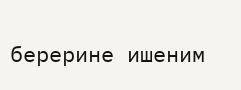берерине ишеним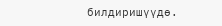билдиришүүдө.